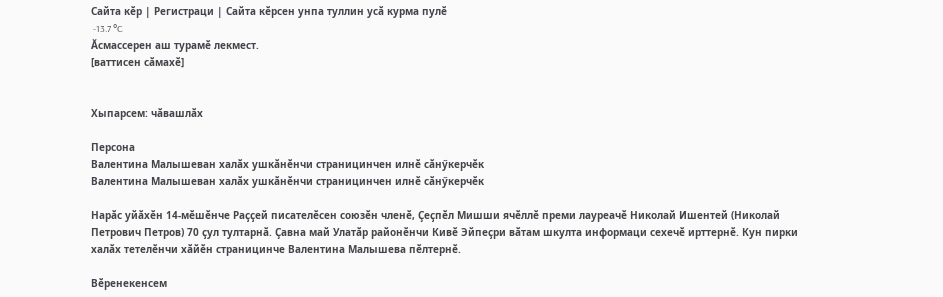Сайта кӗр | Регистраци | Сайта кӗрсен унпа туллин усӑ курма пулӗ
 -13.7 °C
Ӑсмассерен аш турамӗ лекмест.
[ваттисен сӑмахӗ]


Хыпарсем: чӑвашлӑх

Персона
Валентина Малышеван халӑх ушкӑнӗнчи страницинчен илнӗ сӑнӳкерчӗк
Валентина Малышеван халӑх ушкӑнӗнчи страницинчен илнӗ сӑнӳкерчӗк

Нарӑс уйӑхӗн 14-мӗшӗнче Раҫҫей писателӗсен союзӗн членӗ, Ҫеҫпӗл Мишши ячӗллӗ преми лауреачӗ Николай Ишентей (Николай Петрович Петров) 70 ҫул тултарнӑ. Ҫавна май Улатӑр районӗнчи Кивӗ Эйпеҫри вӑтам шкулта информаци сехечӗ ирттернӗ. Кун пирки халӑх тетелӗнчи хӑйӗн страницинче Валентина Малышева пӗлтернӗ.

Вӗренекенсем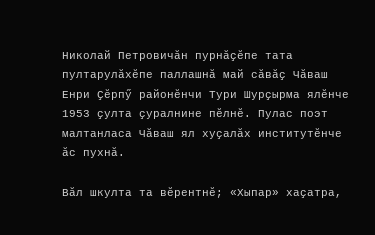Николай Петровичӑн пурнӑҫӗпе тата пултарулӑхӗпе паллашнӑ май сӑвӑҫ Чӑваш Енри Ҫӗрпӳ районӗнчи Тури Шурҫырма ялӗнче 1953 ҫулта ҫуралнине пӗлнӗ. Пулас поэт малтанласа Чӑваш ял хуҫалӑх институтӗнче ӑс пухнӑ.

Вӑл шкулта та вӗрентнӗ; «Хыпар» хаҫатра,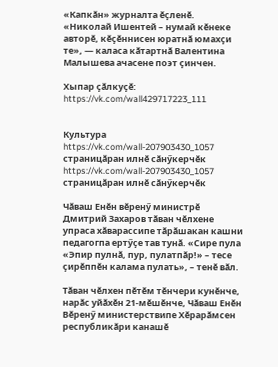«Капкӑн» журналта ӗҫленӗ. «Николай Ишентей – нумай кӗнеке авторӗ, кӗҫӗннисен юратнӑ юмахҫи те», — каласа кӑтартнӑ Валентина Малышева ачасене поэт ҫинчен.

Хыпар ҫӑлкуҫӗ: https://vk.com/wall429717223_111


Культура
https://vk.com/wall-207903430_1057 страницӑран илнӗ сӑнӳкерчӗк
https://vk.com/wall-207903430_1057 страницӑран илнӗ сӑнӳкерчӗк

Чӑваш Енӗн вӗренӳ министрӗ Дмитрий Захаров тӑван чӗлхене упраса хӑварассипе тӑрӑшакан кашни педагогпа ертӳҫе тав тунӑ. «Сире пула «Эпир пулнӑ, пур, пулатпӑр!» – тесе ҫирӗппӗн калама пулать», – тенӗ вӑл.

Тӑван чӗлхен пӗтӗм тӗнчери кунӗнче, нарӑс уйӑхӗн 21-мӗшӗнче, Чӑваш Енӗн Вӗренӳ министерствипе Хӗрарӑмсен республикӑри канашӗ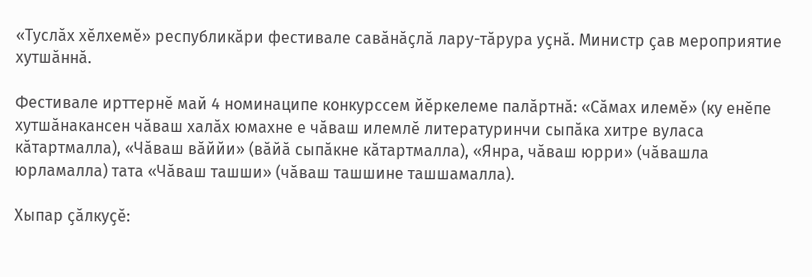«Туслӑх хӗлхемӗ» республикӑри фестивале савӑнӑҫлӑ лару-тӑрура уҫнӑ. Министр ҫав мероприятие хутшӑннӑ.

Фестивале ирттернӗ май 4 номинаципе конкурссем йӗркелеме палӑртнӑ: «Сӑмах илемӗ» (ку енӗпе хутшӑнакансен чӑваш халӑх юмахне е чӑваш илемлӗ литературинчи сыпӑка хитре вуласа кӑтартмалла), «Чӑваш вӑййи» (вӑйӑ сыпӑкне кӑтартмалла), «Янра, чӑваш юрри» (чӑвашла юрламалла) тата «Чӑваш ташши» (чӑваш ташшине ташшамалла).

Хыпар ҫӑлкуҫӗ: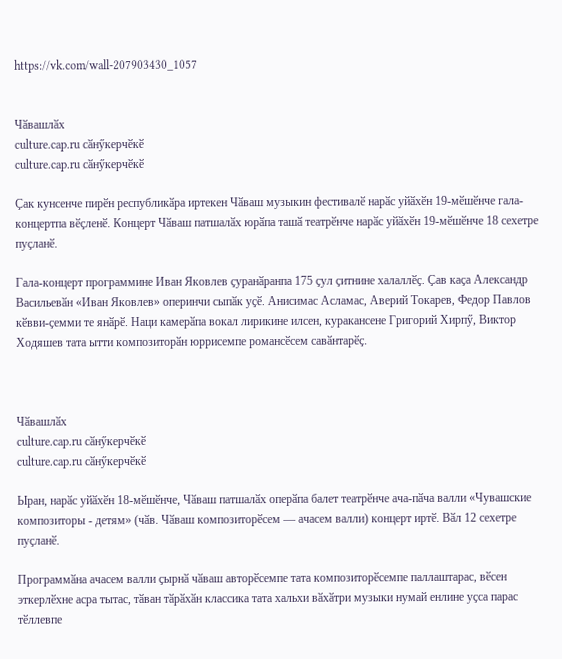https://vk.com/wall-207903430_1057


Чӑвашлӑх
culture.cap.ru сӑнӳкерчӗкӗ
culture.cap.ru сӑнӳкерчӗкӗ

Ҫак кунсенче пирӗн республикӑра иртекен Чӑваш музыкин фестивалӗ нарӑс уйӑхӗн 19-мӗшӗнче гала-концертпа вӗҫленӗ. Концерт Чӑваш патшалӑх юрӑпа ташӑ театрӗнче нарӑс уйӑхӗн 19-мӗшӗнче 18 сехетре пуҫланӗ.

Гала-концерт программине Иван Яковлев ҫуранӑранпа 175 ҫул ҫитнине халаллӗҫ. Ҫав каҫа Александр Васильевӑн «Иван Яковлев» оперинчи сыпӑк уҫӗ. Анисимас Асламас, Аверий Токарев, Федор Павлов кӗвви-ҫемми те янӑрӗ. Наци камерӑпа вокал лирикине илсен, куракансене Григорий Хирпӳ, Виктор Ходяшев тата ытти композиторӑн юррисемпе романсӗсем савӑнтарӗҫ.



Чӑвашлӑх
culture.cap.ru сӑнӳкерчӗкӗ
culture.cap.ru сӑнӳкерчӗкӗ

Ыран, нарӑс уйӑхӗн 18-мӗшӗнче, Чӑваш патшалӑх оперӑпа балет театрӗнче ача-пӑча валли «Чувашские композиторы - детям» (чӑв. Чӑваш композиторӗсем — ачасем валли) концерт иртӗ. Вӑл 12 сехетре пуҫланӗ.

Программӑна ачасем валли ҫырнӑ чӑваш авторӗсемпе тата композиторӗсемпе паллаштарас, вӗсен эткерлӗхне асра тытас, тӑван тӑрӑхӑн классика тата хальхи вӑхӑтри музыки нумай енлине уҫса парас тӗллевпе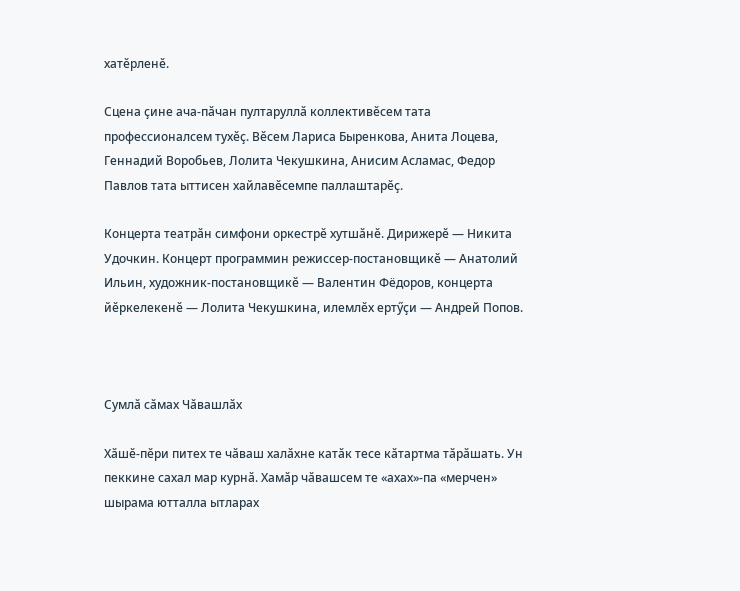хатӗрленӗ.

Сцена ҫине ача-пӑчан пултаруллӑ коллективӗсем тата профессионалсем тухӗҫ. Вӗсем Лариса Быренкова, Анита Лоцева, Геннадий Воробьев, Лолита Чекушкина, Анисим Асламас, Федор Павлов тата ыттисен хайлавӗсемпе паллаштарӗҫ.

Концерта театрӑн симфони оркестрӗ хутшӑнӗ. Дирижерӗ — Никита Удочкин. Концерт программин режиссер-постановщикӗ — Анатолий Ильин, художник-постановщикӗ — Валентин Фёдоров, концерта йӗркелекенӗ — Лолита Чекушкина, илемлӗх ертӳҫи — Андрей Попов.



Сумлӑ сӑмах Чӑвашлӑх

Хӑшӗ-пӗри питех те чӑваш халӑхне катӑк тесе кӑтартма тӑрӑшать. Ун пеккине сахал мар курнӑ. Хамӑр чӑвашсем те «ахах»-па «мерчен» шырама ютталла ытларах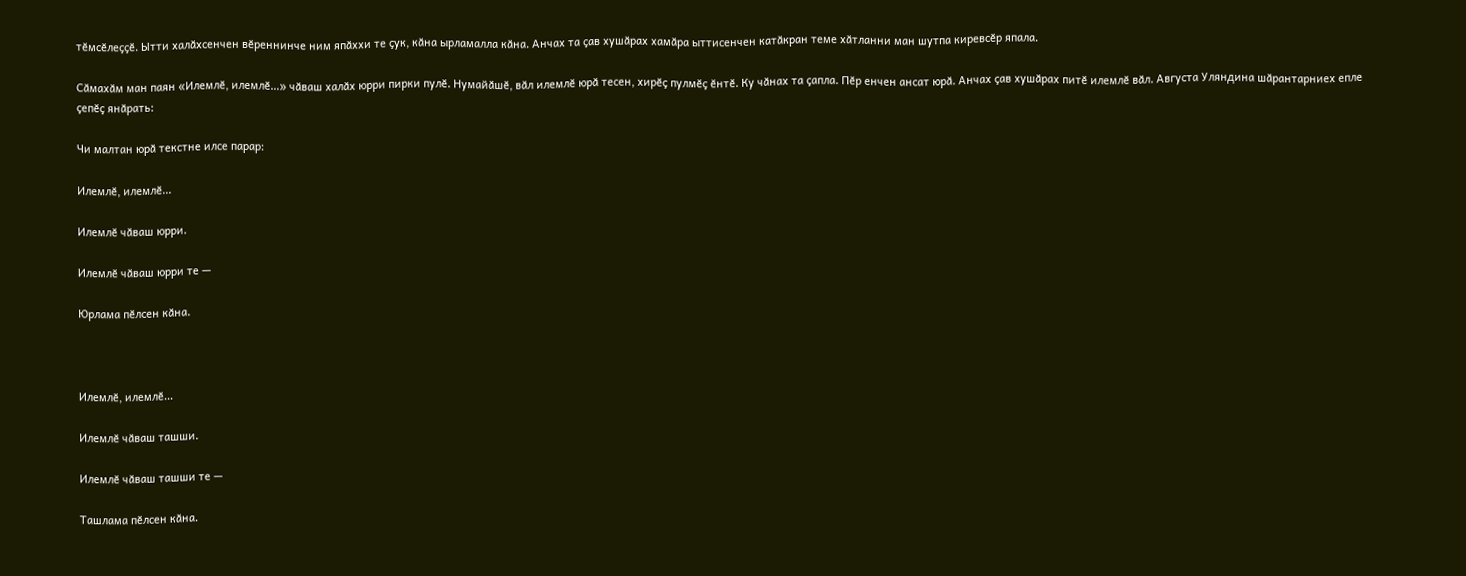тӗмсӗлеҫҫӗ. Ытти халӑхсенчен вӗреннинче ним япӑххи те ҫук, кӑна ырламалла кӑна. Анчах та ҫав хушӑрах хамӑра ыттисенчен катӑкран теме хӑтланни ман шутпа киревсӗр япала.

Сӑмахӑм ман паян «Илемлӗ, илемлӗ…» чӑваш халӑх юрри пирки пулӗ. Нумайӑшӗ, вӑл илемлӗ юрӑ тесен, хирӗҫ пулмӗҫ ӗнтӗ. Ку чӑнах та ҫапла. Пӗр енчен ансат юрӑ. Анчах ҫав хушӑрах питӗ илемлӗ вӑл. Августа Уляндина шӑрантарниех епле ҫепӗҫ янӑрать:

Чи малтан юрӑ текстне илсе парар:

Илемлӗ, илемлӗ...

Илемлӗ чӑваш юрри.

Илемлӗ чӑваш юрри те —

Юрлама пӗлсен кӑна.



Илемлӗ, илемлӗ...

Илемлӗ чӑваш ташши.

Илемлӗ чӑваш ташши те —

Ташлама пӗлсен кӑна.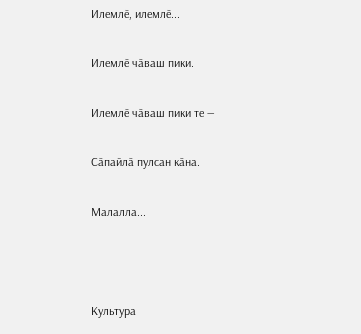Илемлӗ, илемлӗ...

Илемлӗ чӑваш пики.

Илемлӗ чӑваш пики те —

Сӑпайлӑ пулсан кӑна.

Малалла...



Культура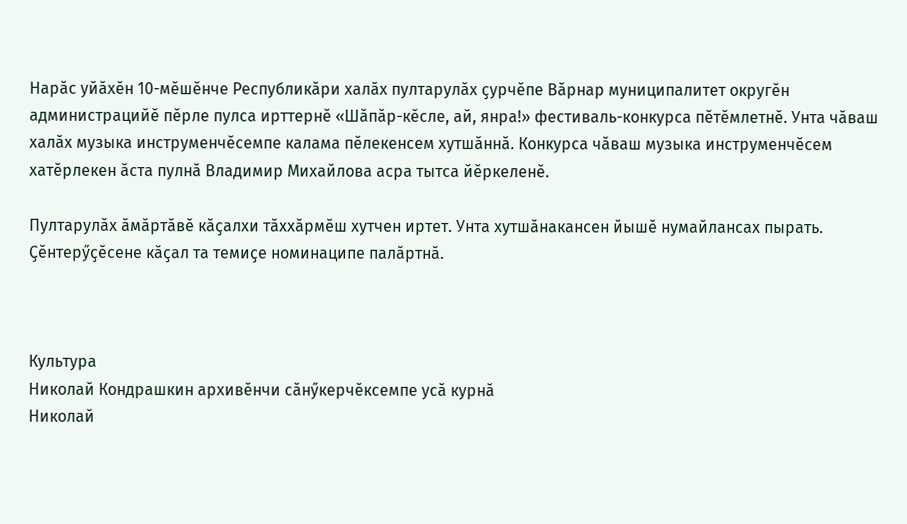Нарӑс уйӑхӗн 10-мӗшӗнче Республикӑри халӑх пултарулӑх ҫурчӗпе Вӑрнар муниципалитет округӗн администрацийӗ пӗрле пулса ирттернӗ «Шӑпӑр-кӗсле, ай, янра!» фестиваль-конкурса пӗтӗмлетнӗ. Унта чӑваш халӑх музыка инструменчӗсемпе калама пӗлекенсем хутшӑннӑ. Конкурса чӑваш музыка инструменчӗсем хатӗрлекен ӑста пулнӑ Владимир Михайлова асра тытса йӗркеленӗ.

Пултарулӑх ӑмӑртӑвӗ кӑҫалхи тӑххӑрмӗш хутчен иртет. Унта хутшӑнакансен йышӗ нумайлансах пырать. Ҫӗнтерӳҫӗсене кӑҫал та темиҫе номинаципе палӑртнӑ.



Культура
Николай Кондрашкин архивӗнчи сӑнӳкерчӗксемпе усӑ курнӑ
Николай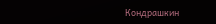Кондрашкин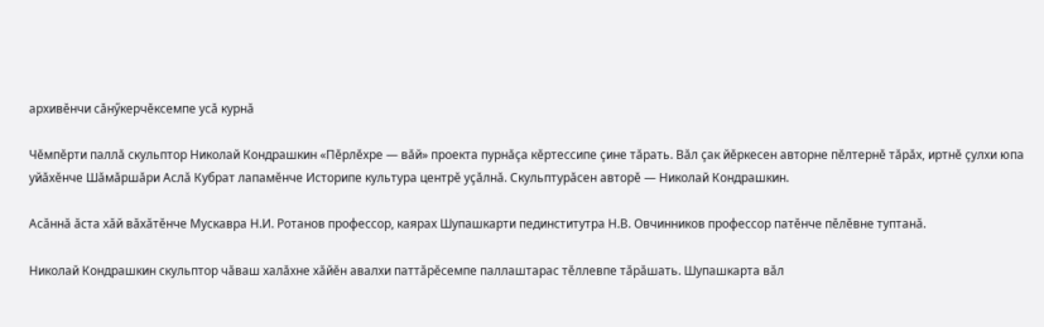архивӗнчи сӑнӳкерчӗксемпе усӑ курнӑ

Чӗмпӗрти паллӑ скульптор Николай Кондрашкин «Пӗрлӗхре — вӑй» проекта пурнӑҫа кӗртессипе ҫине тӑрать. Вӑл ҫак йӗркесен авторне пӗлтернӗ тӑрӑх, иртнӗ ҫулхи юпа уйӑхӗнче Шӑмӑршӑри Аслӑ Кубрат лапамӗнче Историпе культура центрӗ уҫӑлнӑ. Скульптурӑсен авторӗ — Николай Кондрашкин.

Асӑннӑ ӑста хӑй вӑхӑтӗнче Мускавра Н.И. Ротанов профессор, каярах Шупашкарти пединститутра Н.В. Овчинников профессор патӗнче пӗлӗвне туптанӑ.

Николай Кондрашкин скульптор чӑваш халӑхне хӑйӗн авалхи паттӑрӗсемпе паллаштарас тӗллевпе тӑрӑшать. Шупашкарта вӑл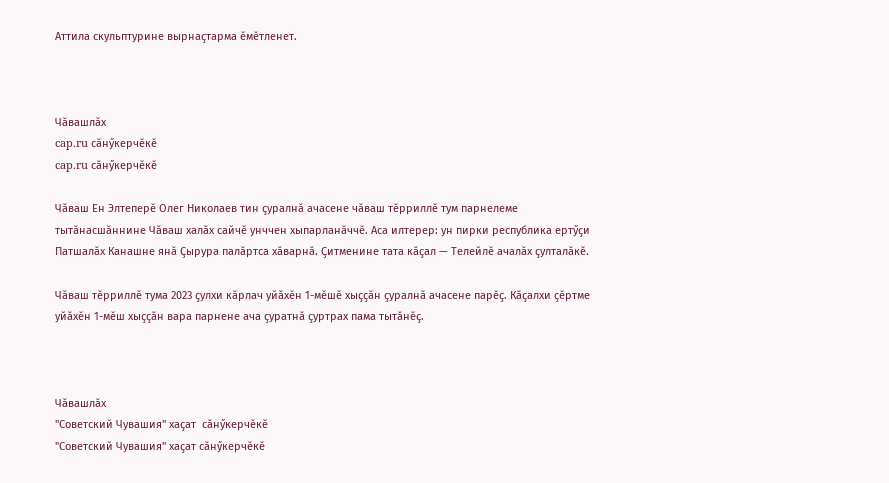Аттила скульптурине вырнаҫтарма ӗмӗтленет.



Чӑвашлӑх
cap.ru сӑнӳкерчӗкӗ
cap.ru сӑнӳкерчӗкӗ

Чӑваш Ен Элтеперӗ Олег Николаев тин ҫуралнӑ ачасене чӑваш тӗрриллӗ тум парнелеме тытӑнасшӑннине Чӑваш халӑх сайчӗ унччен хыпарланӑччӗ. Аса илтерер: ун пирки республика ертӳҫи Патшалӑх Канашне янӑ Ҫырура палӑртса хӑварнӑ. Ҫитменине тата кӑҫал — Телейлӗ ачалӑх ҫулталӑкӗ.

Чӑваш тӗрриллӗ тума 2023 ҫулхи кӑрлач уйӑхӗн 1-мӗшӗ хыҫҫӑн ҫуралнӑ ачасене парӗҫ. Кӑҫалхи ҫӗртме уйӑхӗн 1-мӗш хыҫҫӑн вара парнене ача ҫуратнӑ ҫуртрах пама тытӑнӗҫ.



Чӑвашлӑх
"Советский Чувашия" хаҫат  сӑнӳкерчӗкӗ
"Советский Чувашия" хаҫат сӑнӳкерчӗкӗ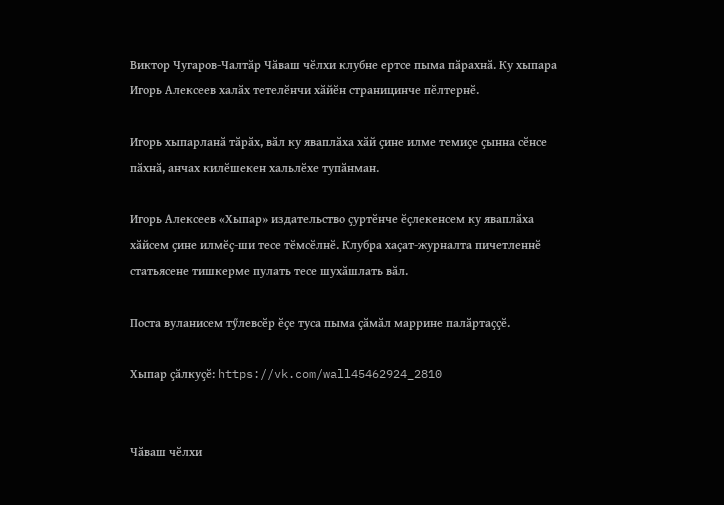Виктор Чугаров-Чалтӑр Чӑваш чӗлхи клубне ертсе пыма пӑрахнӑ. Ку хыпара Игорь Алексеев халӑх тетелӗнчи хӑйӗн страницинче пӗлтернӗ.

Игорь хыпарланӑ тӑрӑх, вӑл ку яваплӑха хӑй ҫине илме темиҫе ҫынна сӗнсе пӑхнӑ, анчах килӗшекен хальлӗхе тупӑнман.

Игорь Алексеев «Хыпар» издательство ҫуртӗнче ӗҫлекенсем ку яваплӑха хӑйсем ҫине илмӗҫ-ши тесе тӗмсӗлнӗ. Клубра хаҫат-журналта пичетленнӗ статьясене тишкерме пулать тесе шухӑшлать вӑл.

Поста вуланисем тӳлевсӗр ӗҫе туса пыма ҫӑмӑл маррине палӑртаҫҫӗ.

Хыпар ҫӑлкуҫӗ: https://vk.com/wall45462924_2810


Чӑваш чӗлхи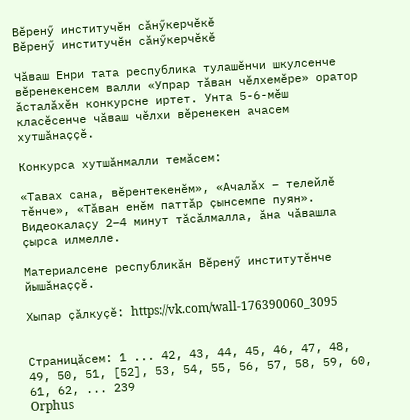Вӗренӳ институчӗн сӑнӳкерчӗкӗ
Вӗренӳ институчӗн сӑнӳкерчӗкӗ

Чӑваш Енри тата республика тулашӗнчи шкулсенче вӗренекенсем валли «Упрар тӑван чӗлхемӗре» оратор ӑсталӑхӗн конкурсне иртет. Унта 5-6-мӗш класӗсенче чӑваш чӗлхи вӗренекен ачасем хутшӑнаҫҫӗ.

Конкурса хутшӑнмалли темӑсем:

«Тавах сана, вӗрентекенӗм», «Ачалӑх – телейлӗ тӗнче», «Тӑван енӗм паттӑр ҫынсемпе пуян». Видеокалаҫу 2–4 минут тӑсӑлмалла, ӑна чӑвашла ҫырса илмелле.

Материалсене республикӑн Вӗренӳ институтӗнче йышӑнаҫҫӗ.

Хыпар ҫӑлкуҫӗ: https://vk.com/wall-176390060_3095


Страницӑсем: 1 ... 42, 43, 44, 45, 46, 47, 48, 49, 50, 51, [52], 53, 54, 55, 56, 57, 58, 59, 60, 61, 62, ... 239
Orphus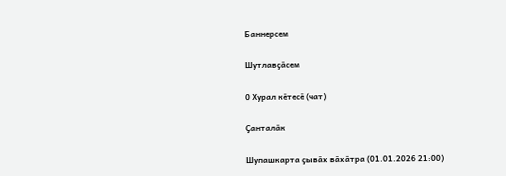Баннерсем

Шутлавҫӑсем

0 Хурал кӗтесӗ (чат)

Ҫанталӑк

Шупашкарта ҫывӑх вӑхӑтра (01.01.2026 21:00)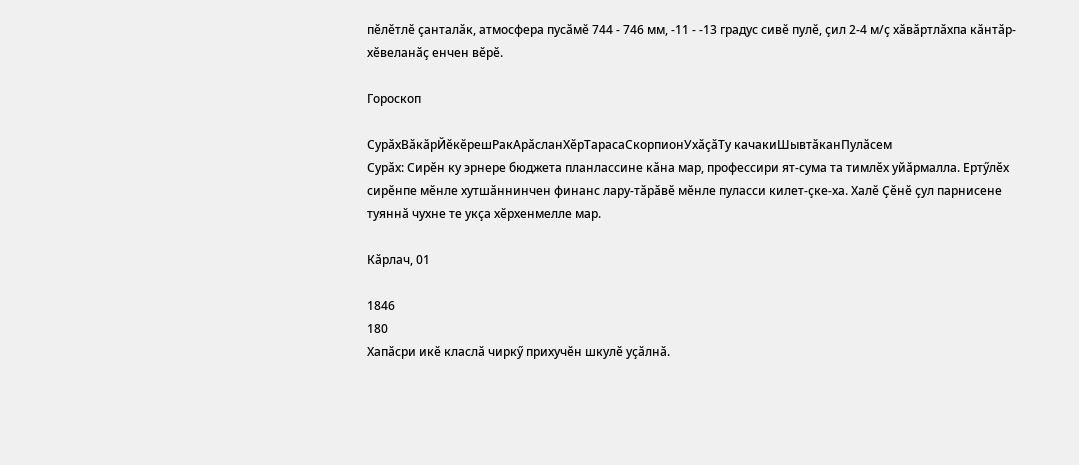пӗлӗтлӗ ҫанталӑк, атмосфера пусӑмӗ 744 - 746 мм, -11 - -13 градус сивӗ пулӗ, ҫил 2-4 м/ҫ хӑвӑртлӑхпа кӑнтӑр-хӗвеланӑҫ енчен вӗрӗ.

Гороскоп

СурӑхВӑкӑрЙӗкӗрешРакАрӑсланХӗрТарасаСкорпионУхӑҫӑТу качакиШывтӑканПулӑсем
Сурӑх: Сирӗн ку эрнере бюджета планлассине кӑна мар, профессири ят-сума та тимлӗх уйӑрмалла. Ертӳлӗх сирӗнпе мӗнле хутшӑннинчен финанс лару-тӑрӑвӗ мӗнле пуласси килет-ҫке-ха. Халӗ Ҫӗнӗ ҫул парнисене туяннӑ чухне те укҫа хӗрхенмелле мар.

Кӑрлач, 01

1846
180
Хапӑсри икӗ класлӑ чиркӳ прихучӗн шкулӗ уҫӑлнӑ.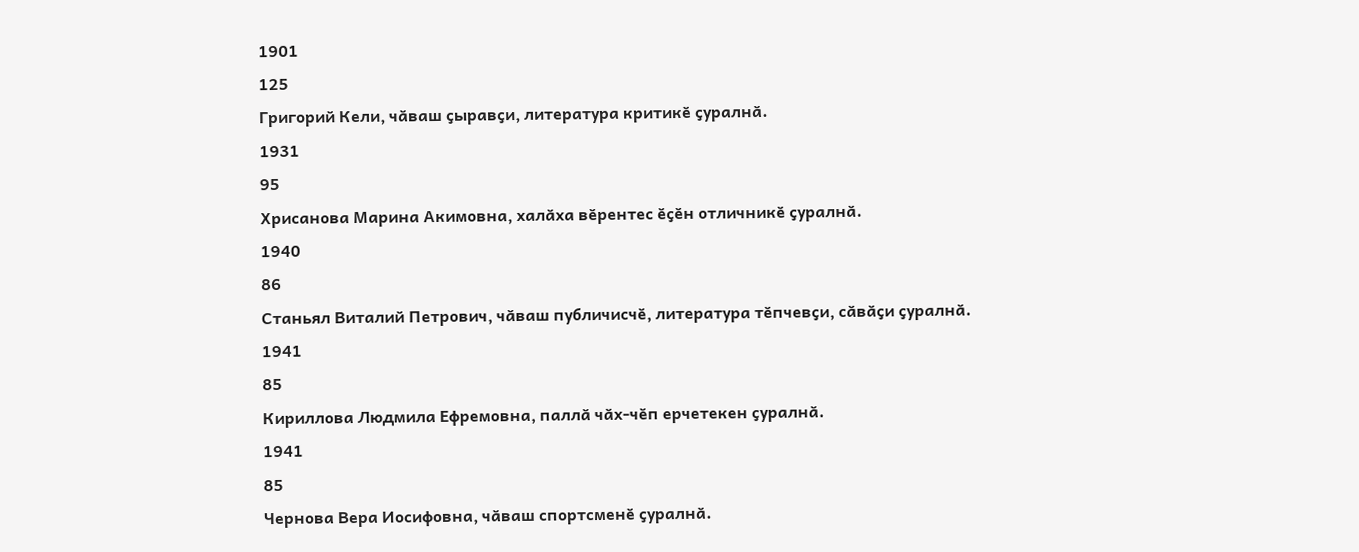1901
125
Григорий Кели, чӑваш ҫыравҫи, литература критикӗ ҫуралнӑ.
1931
95
Хрисанова Марина Акимовна, халӑха вӗрентес ӗҫӗн отличникӗ ҫуралнӑ.
1940
86
Станьял Виталий Петрович, чӑваш публичисчӗ, литература тӗпчевҫи, сӑвӑҫи ҫуралнӑ.
1941
85
Кириллова Людмила Ефремовна, паллӑ чӑх-чӗп ерчетекен ҫуралнӑ.
1941
85
Чернова Вера Иосифовна, чӑваш спортсменӗ ҫуралнӑ.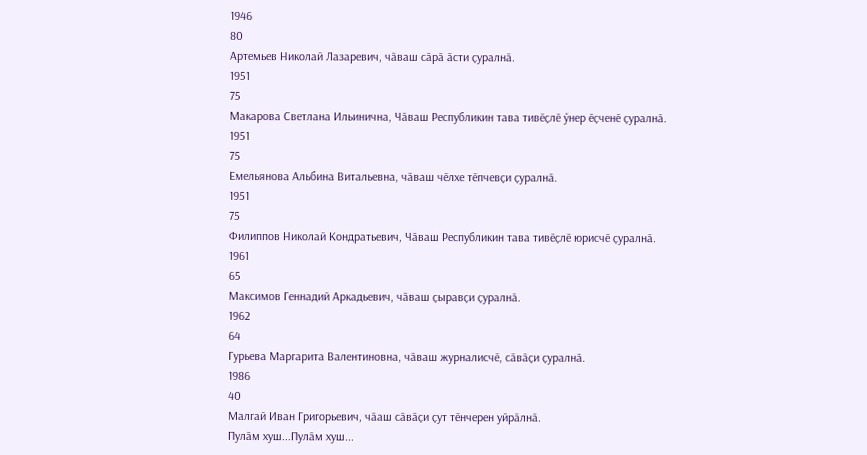1946
80
Артемьев Николай Лазаревич, чӑваш сӑрӑ ӑсти ҫуралнӑ.
1951
75
Макарова Светлана Ильинична, Чӑваш Республикин тава тивӗҫлӗ ӳнер ӗҫченӗ ҫуралнӑ.
1951
75
Емельянова Альбина Витальевна, чӑваш чӗлхе тӗпчевҫи ҫуралнӑ.
1951
75
Филиппов Николай Кондратьевич, Чӑваш Республикин тава тивӗҫлӗ юрисчӗ ҫуралнӑ.
1961
65
Максимов Геннадий Аркадьевич, чӑваш ҫыравҫи ҫуралнӑ.
1962
64
Гурьева Маргарита Валентиновна, чӑваш журналисчӗ, сӑвӑҫи ҫуралнӑ.
1986
40
Малгай Иван Григорьевич, чӑаш сӑвӑҫи ҫут тӗнчерен уйрӑлнӑ.
Пулӑм хуш...Пулӑм хуш...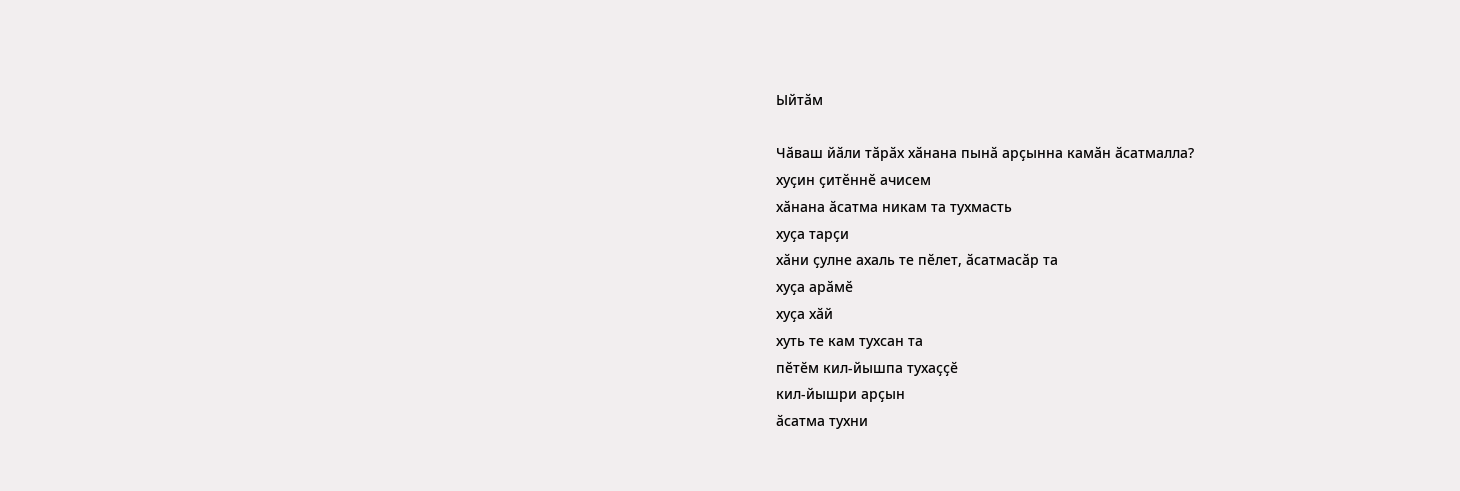Ыйтӑм

Чӑваш йӑли тӑрӑх хӑнана пынӑ арҫынна камӑн ӑсатмалла?
хуҫин ҫитӗннӗ ачисем
хӑнана ӑсатма никам та тухмасть
хуҫа тарҫи
хӑни ҫулне ахаль те пӗлет, ӑсатмасӑр та
хуҫа арӑмӗ
хуҫа хӑй
хуть те кам тухсан та
пӗтӗм кил-йышпа тухаҫҫӗ
кил-йышри арҫын
ӑсатма тухни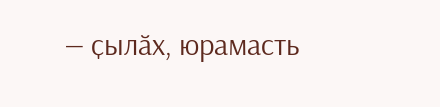— ҫылӑх, юрамасть